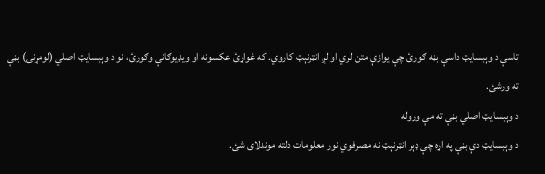تاسې د وېبسایټ داسې بڼه ګورئ چې یوازې متن لري او لږ انټرنېټ کاروي. که غواړئ عکسونه او ویډیوګانې وګورئ، نو د وېبسایټ اصلي (لومړنۍ) بڼې ته ورشئ.
د وېبسایټ اصلي بڼې ته مې وروله
د وېبسایټ دې بڼې په اړه چې ډېر انټرنېټ نه مصرفوي نور معلومات دلته موندلای شئ.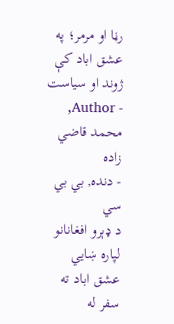رڼا او مرمر؛ په عشق اباد کې ژوند او سیاست
- Author, محمد قاضي زاده
- دنده, بي بي سي
د ډېرو افغانانو لپاره ښایي عشق اباد ته سفر له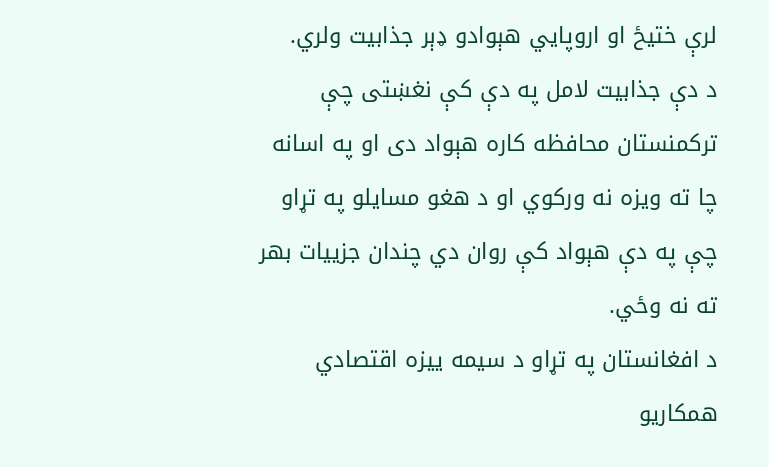لرې ختیځ او اروپایي هېوادو ډېر جذابیت ولري.
د دې جذابیت لامل په دې کې نغښتی چې ترکمنستان محافظه کاره هېواد دی او په اسانه چا ته ویزه نه ورکوي او د هغو مسایلو په تړاو چې په دې هېواد کې روان دي چندان جزییات بهر ته نه وځي.
د افغانستان په تړاو د سیمه ییزه اقتصادي همکاریو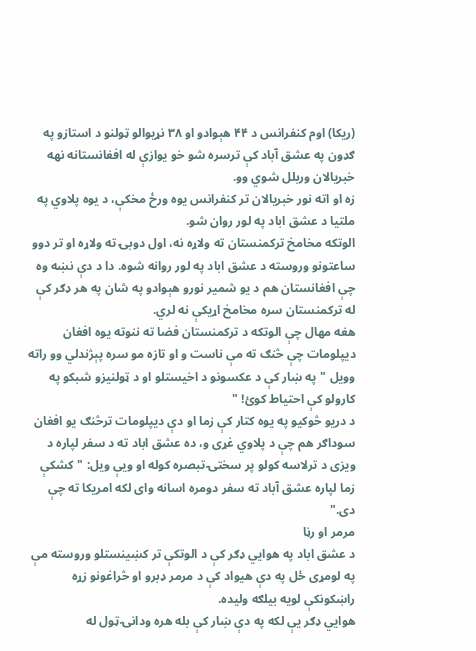(ریکا) اوم کنفرانس د ۴۴ هېوادو او ۳۸ نړیوالو ټولنو د استازو په ګډون په عشق آباد کې ترسره شو خو یوازې له افغانستانه نهه خبریالان وربلل شوي وو.
زه او اته نور خبریالان تر کنفرانس یوه ورځ مخکې، د یوه پلاوي په ملتیا د عشق اباد په لور روان شو.
الوتکه مخامخ ترکمنستان ته ولاړه نه، اول دوبۍ ته ولاړه او تر دوو ساعتونو وروسته د عشق اباد په لور روانه شوه. دا د دې نښه وه چې افغانستان هم د یو شمیر نورو هېوادو په شان په هر ډګر کې له ترکمنستان سره مخامخ اړیکې نه لري.
هغه مهال چې الوتکه د ترکمنستان فضا ته ننوته یوه افغان دیپلومات چې څنګ ته مې ناست و او تازه مو سره پېژندلي وو راته وویل "په ښار کې د عکسونو د اخیستلو او د ټولنیزو شبکو په کارولو کې احتیاط کوئ! "
د دریو څوکیو په یوه کتار کې زما او دې دیپلومات ترڅنګ یو افغان سوداګر هم چې د پلاوي غړی و، ده عشق اباد ته د سفر لپاره د ویزی د ترلاسه کولو پر سختۍ تبصره کوله او ویې ویل: "کشکې زما لپاره عشق آباد ته سفر دومره اسانه وای لکه امریکا ته چې دی."
مرمر او رڼا
د عشق اباد په هوایي ډګر کې د الوتکې تر کښینستلو وروسته مې په لومړی ځل په دې هیواد کې د مرمر ډبرو او څراغونو زړه راښکونکې لویه بیلګه ولیده.
هوایي ډګر یې لکه په دې ښار کې بله هره ودانۍ ټول له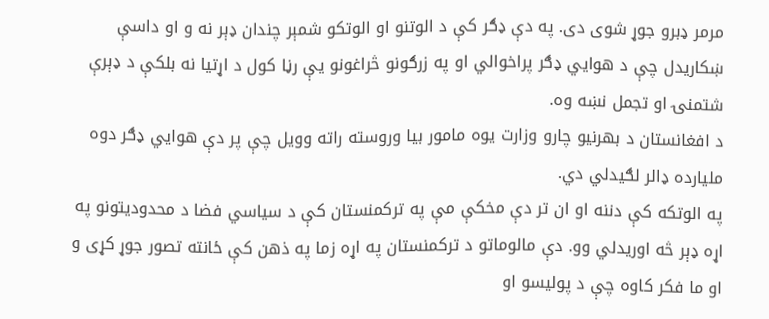مرمر ډبرو جوړ شوی دی. په دې ډګر کې د الوتنو او الوتکو شمېر چندان ډېر نه و او داسې ښکاریدل چې د هوایي ډګر پراخوالي او په زرګونو څراغونو یې رڼا کول د اړتیا نه بلکې د ډېرې شتمنۍ او تجمل نښه وه.
د افغانستان د بهرنیو چارو وزارت یوه مامور بیا وروسته راته وویل چې پر دې هوايي ډګر دوه ملیارده ډالر لګیدلي دي.
په الوتکه کې دننه او ان تر دې مخکې مې په ترکمنستان کې د سیاسي فضا د محدودیتونو په اړه ډېر څه اوریدلي وو. دې مالوماتو د ترکمنستان په اړه زما په ذهن کې ځانته تصور جوړ کړی و او ما فکر کاوه چې د پولیسو او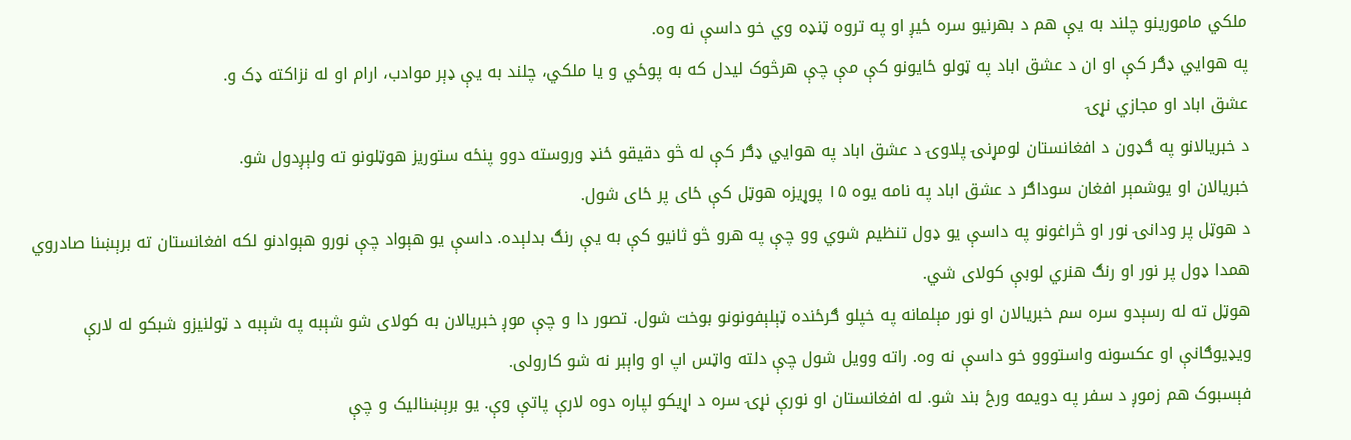ملکي مامورینو چلند به یې هم د بهرنیو سره ځیږ او په تروه ټنډه وي خو داسې نه وه.
په هوایي ډګر کې او ان د عشق اباد په ټولو ځایونو کې مې چې هرڅوک لیدل که به پوځي و یا ملکي، چلند به یې ډېر موادب، ارام او له نزاکته ډک و.
عشق اباد او مجازي نړۍ
د خبریالانو په ګډون د افغانستان لومړنۍ پلاوۍ د عشق اباد په هوایي ډګر کې له څو دقیقو ځنډ وروسته دوو پنځه ستوریز هوټلونو ته ولېږدول شو.
خبریالان او یوشمېر افغان سوداګر د عشق اباد په نامه یوه ۱۵ پوړیزه هوټل کې ځای پر ځای شول.
د هوټل پر ودانۍ نور او څراغونو په داسې یو ډول تنظیم شوي وو چې په هرو څو ثانیو کې به یې رنګ بدلېده. داسې یو هېواد چې نورو هېوادنو لکه افغانستان ته برېښنا صادروي همدا ډول پر نور او رنګ هنري لوبې کولای شي.
هوټل ته له رسېدو سره سم خبریالان او نور مېلمانه په خپلو ګرځنده ټېلېفونونو بوخت شول. تصور دا و چې موږ خبریالان به کولای شو شېبه په شېبه د ټولنیزو شبکو له لارې ویډیوګانې او عکسونه واستووو خو داسې نه وه. راته وویل شول چې دلته واټس اپ او واېبر نه شو کارولی.
فېسبوک هم زموږ د سفر په دویمه ورځ بند شو. له افغانستان او نورې نړۍ سره د اړیکو لپاره دوه لارې پاتې وې. یو برېښنالیک و چې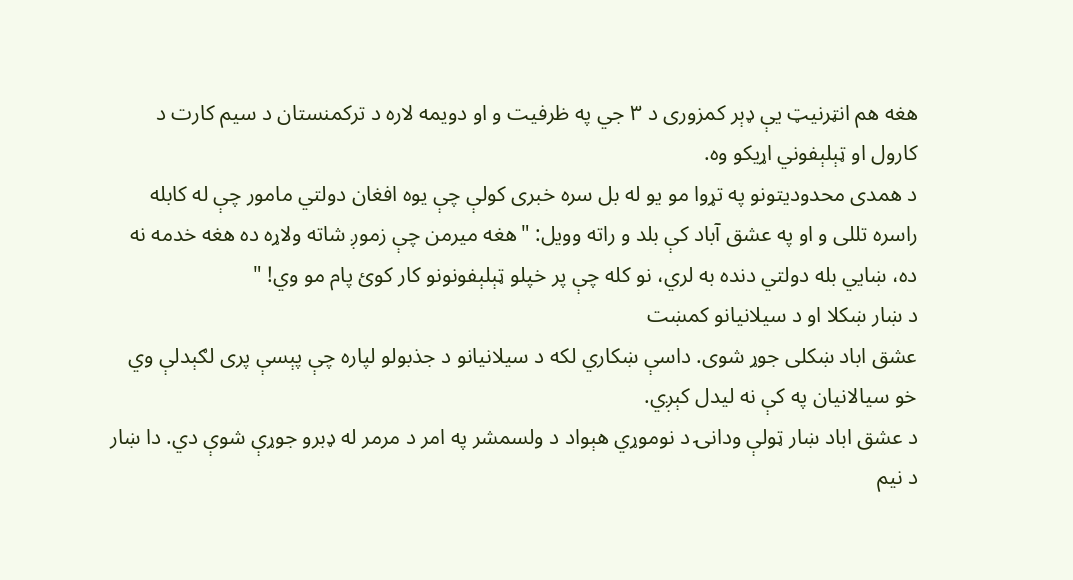هغه هم انټرنیټ یې ډېر کمزوری د ۳ جي په ظرفیت و او دویمه لاره د ترکمنستان د سیم کارت د کارول او ټېلېفوني اړیکو وه.
د همدی محدودیتونو په تړوا مو یو له بل سره خبری کولې چې یوه افغان دولتي مامور چې له کابله راسره تللی و او په عشق آباد کې بلد و راته وویل: "هغه میرمن چې زموږ شاته ولاړه ده هغه خدمه نه ده، ښایي بله دولتي دنده به لري، نو کله چې پر خپلو ټېلېفونونو کار کوئ پام مو وي! "
د ښار ښکلا او د سیلانیانو کمښت
عشق اباد ښکلی جوړ شوی. داسې ښکاري لکه د سیلانیانو د جذبولو لپاره چې پېسې پری لګېدلې وي خو سیالانیان په کې نه لیدل کېږي.
د عشق اباد ښار ټولې ودانۍ د نوموړي هېواد د ولسمشر په امر د مرمر له ډبرو جوړې شوې دي. دا ښار د نیم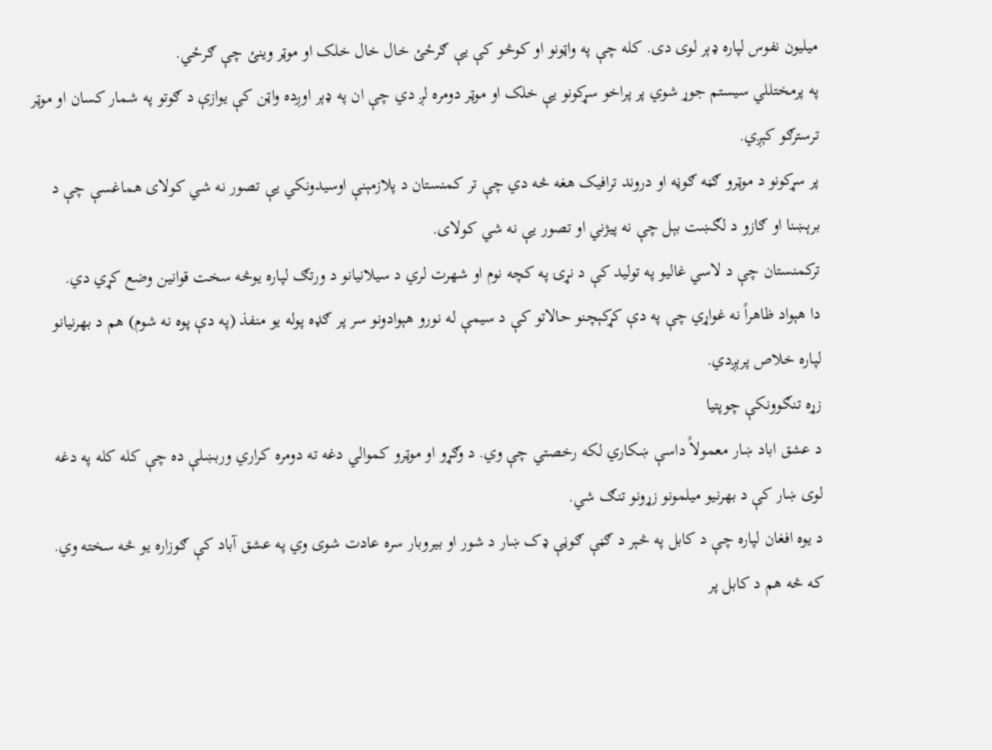میلیون نفوس لپاره ډېر لوی دی. کله چې په واټونو او کوڅو کې یې ګرځئ خال خال خلک او موټر وینئ چې ګرځي.
په پرمختللي سیستم جوړ شوي پر پراخو سړکونو یې خلک او موټر دومره لږ دي چې ان په ډېر اوږده واټن کې یوازې د ګوتو په شمار کسان او موټر ترسترګو کېږي.
پر سړکونو د موټرو ګڼه ګوڼه او دروند ترافیک هغه څه دي چې تر کمنستان د پلازمېنې اوسیدونکي یې تصور نه شي کولای هماغسې چې د برېښنا او ګازو د لګښت بېل چې نه پیژني او تصور یې نه شي کولای.
ترکمنستان چې د لاسي غالیو په تولید کې د نړۍ په کچه نوم او شهرت لري د سیلانیانو د ورتګ لپاره یوڅه سخت قوانین وضع کړي دي.
دا هېواد ظاهراً نه غواړي چې په دې کړکېچنو حالاتو کې د سیمې له نورو هېوادونو سر پر ګډه پوله یو منفذ (په دې پوه نه شوم) هم د بهرنیانو لپاره خلاص پرېږدي.
زړه تنګوونکې چوپتیا
د عشق اباد ښار معمولاً داسې ښکاري لکه رخصتي چې وي. د وګړو او موټرو کموالي دغه ته دومره کراري وربښلې ده چې کله کله په دغه لوی ښار کې د بهرنیو میلمونو زړونو تنګ شي.
د یوه افغان لپاره چې د کابل په څېر د ګڼې ګوڼې ډک ښار د شور او بیروبار سره عادت شوی وي په عشق آباد کې ګوزاره یو څه سخته وي.
که څه هم د کابل پر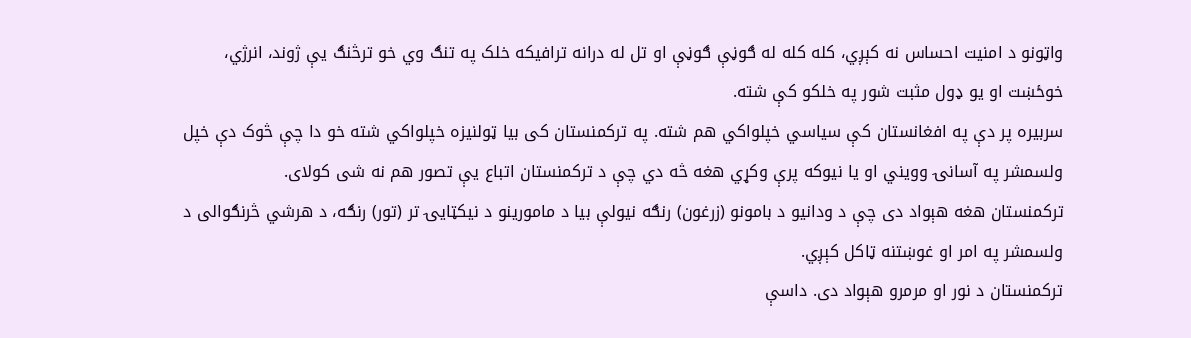واټونو د امنیت احساس نه کېږي، کله کله له ګوڼې ګوڼې او تل له درانه ترافیکه خلک په تنګ وي خو ترڅنګ یې ژوند، انرژي، خوځښت او یو ډول مثبت شور په خلکو کې شته.
سربیره پر دې په افغانستان کې سیاسي خپلواکي هم شته. په ترکمنستان کی بیا ټولنیزه خپلواکي شته خو دا چې څوک دې خپل ولسمشر په آسانۍ وویني او یا نیوکه پرې وکړي هغه څه دي چې د ترکمنستان اتباع یې تصور هم نه شی کولای.
ترکمنستان هغه هېواد دی چې د ودانیو د بامونو (زرغون) رنګه نیولې بیا د مامورینو د نیکټایۍ تر (تور) رنګه، د هرشي څرنګوالی د ولسمشر په امر او غوښتنه ټاکل کېږي.
ترکمنستان د نور او مرمرو هېواد دی. داسې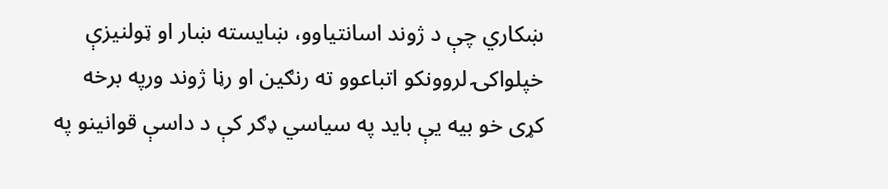ښکاري چې د ژوند اسانتیاوو، ښایسته ښار او ټولنیزې خپلواکۍ لروونکو اتباعوو ته رنګین او رڼا ژوند ورپه برخه کړی خو بیه یې باید په سیاسي ډګر کې د داسې قوانینو په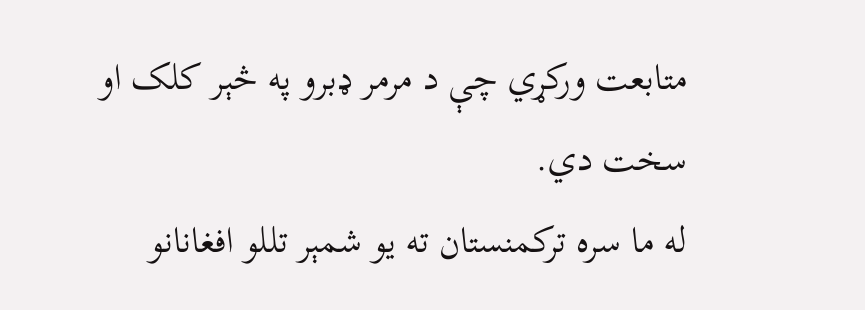متابعت ورکړي چې د مرمر ډبرو په څېر کلک او سخت دي.
له ما سره ترکمنستان ته یو شمېر تللو افغانانو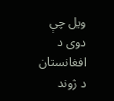ویل چې دوی د افغانستان د ژوند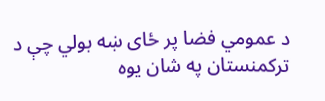د عمومي فضا پر ځای ښه بولي چې د ترکمنستان په شان یوه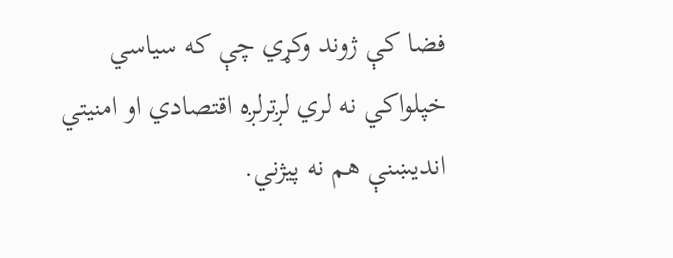فضا کې ژوند وکړي چې که سیاسي خپلواکي نه لري لږترلږه اقتصادي او امنیتي اندیښنې هم نه پیژني.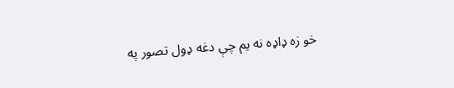خو زه ډاډه نه یم چې دغه ډول تصور په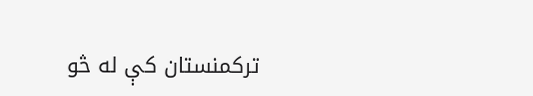ترکمنستان کې له څو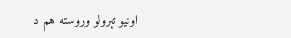اونیو تېرولو وروسته هم د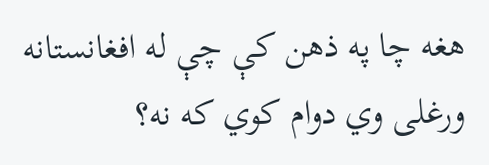هغه چا په ذهن کې چې له افغانستانه ورغلی وي دوام کوي که نه؟